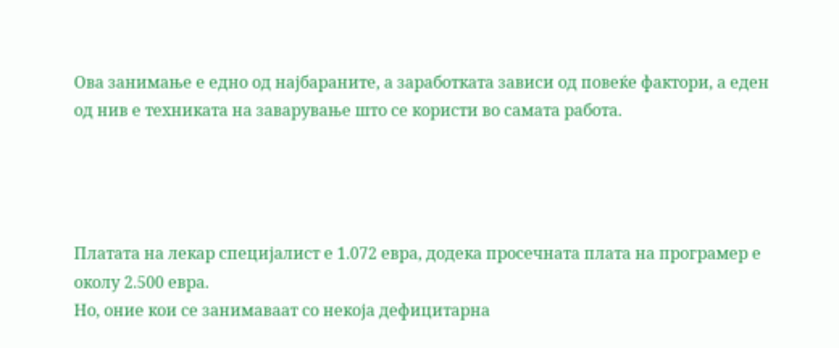Ова занимање е едно од најбараните, а заработката зависи од повеќе фактори, а еден од нив е техниката на заварување што се користи во самата работа.




Платата на лекар специјалист е 1.072 евра, додека просечната плата на програмер е околу 2.500 евра.
Но, оние кои се занимаваат со некоја дефицитарна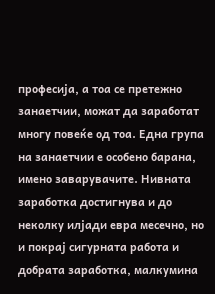професија, а тоа се претежно занаетчии, можат да заработат многу повеќе од тоа. Една група на занаетчии е особено барана, имено заварувачите. Нивната заработка достигнува и до неколку илјади евра месечно, но и покрај сигурната работа и добрата заработка, малкумина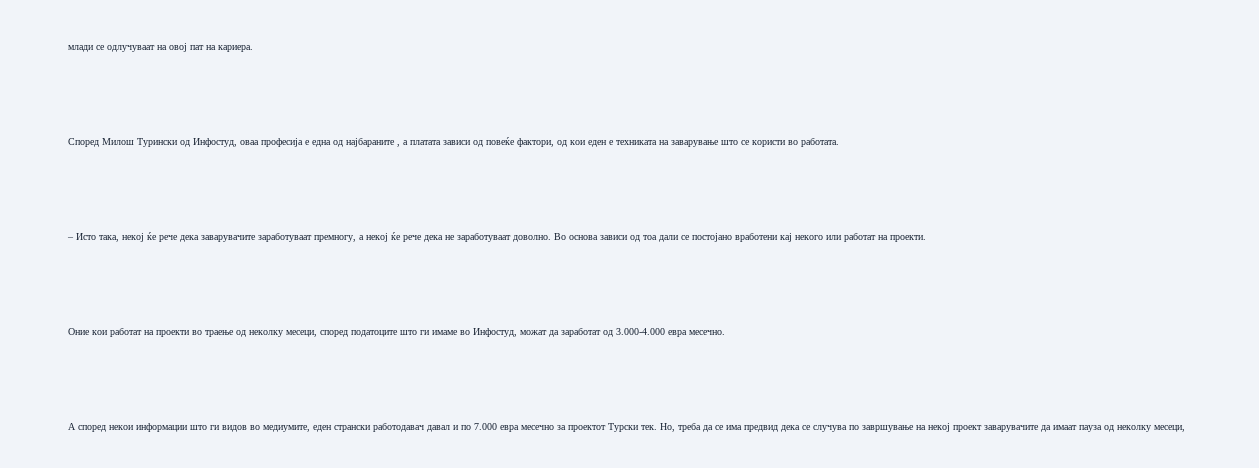млади се одлучуваат на овој пат на кариера.




Според Милош Турински од Инфостуд, оваа професија е една од најбараните , а платата зависи од повеќе фактори, од кои еден е техниката на заварување што се користи во работата.




– Исто така, некој ќе рече дека заварувачите заработуваат премногу, а некој ќе рече дека не заработуваат доволно. Во основа зависи од тоа дали се постојано вработени кај некого или работат на проекти.




Оние кои работат на проекти во траење од неколку месеци, според податоците што ги имаме во Инфостуд, можат да заработат од 3.000-4.000 евра месечно.




А според некои информации што ги видов во медиумите, еден странски работодавач давал и по 7.000 евра месечно за проектот Турски тек. Но, треба да се има предвид дека се случува по завршување на некој проект заварувачите да имаат пауза од неколку месеци,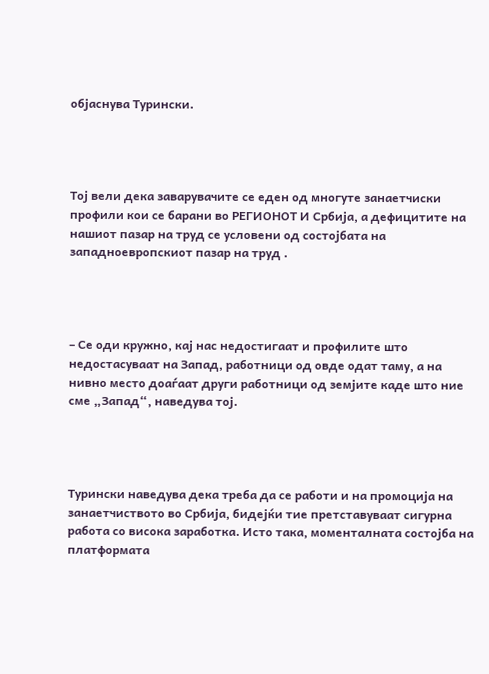објаснува Турински.




Тој вели дека заварувачите се еден од многуте занаетчиски профили кои се барани во РЕГИОНОТ И Србија, а дефицитите на нашиот пазар на труд се условени од состојбата на западноевропскиот пазар на труд .




– Се оди кружно, кај нас недостигаат и профилите што недостасуваат на Запад, работници од овде одат таму, а на нивно место доаѓаат други работници од земјите каде што ние сме „Запад“, наведува тој.




Турински наведува дека треба да се работи и на промоција на занаетчиството во Србија, бидејќи тие претставуваат сигурна работа со висока заработка. Исто така, моменталната состојба на платформата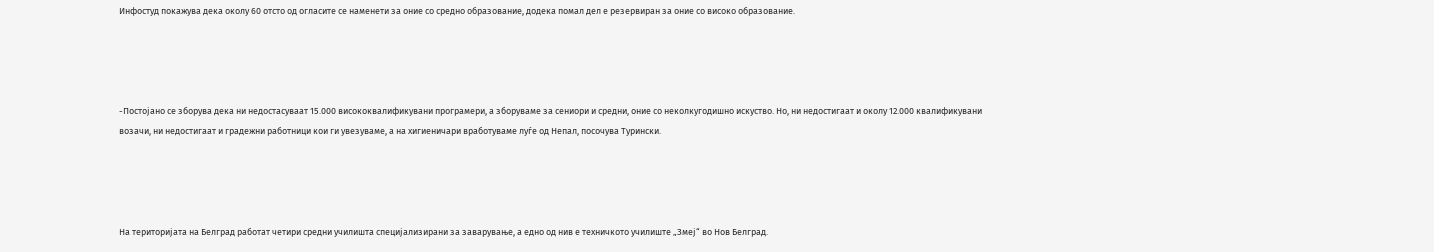Инфостуд покажува дека околу 60 отсто од огласите се наменети за оние со средно образование, додека помал дел е резервиран за оние со високо образование.




-Постојано се зборува дека ни недостасуваат 15.000 висококвалификувани програмери, а зборуваме за сениори и средни, оние со неколкугодишно искуство. Но, ни недостигаат и околу 12.000 квалификувани возачи, ни недостигаат и градежни работници кои ги увезуваме, а на хигиеничари вработуваме луѓе од Непал, посочува Турински.




На територијата на Белград работат четири средни училишта специјализирани за заварување, а едно од нив е техничкото училиште „Змеј“ во Нов Белград.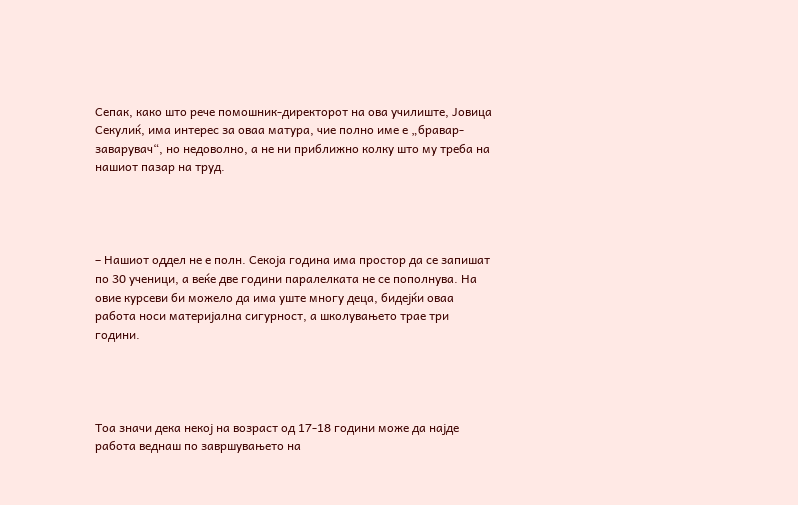Сепак, како што рече помошник-директорот на ова училиште, Јовица Секулиќ, има интерес за оваа матура, чие полно име е „бравар-заварувач“, но недоволно, а не ни приближно колку што му треба на нашиот пазар на труд.




– Нашиот оддел не е полн. Секоја година има простор да се запишат по 30 ученици, а веќе две години паралелката не се пополнува. На овие курсеви би можело да има уште многу деца, бидејќи оваа работа носи материјална сигурност, а школувањето трае три години.




Тоа значи дека некој на возраст од 17-18 години може да најде работа веднаш по завршувањето на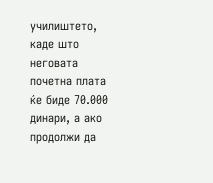училиштето, каде што неговата почетна плата ќе биде 70.000 динари, а ако продолжи да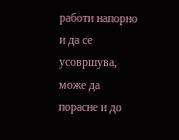работи напорно и да се усовршува, може да порасне и до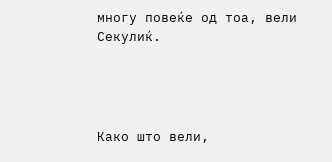многу повеќе од тоа, вели Секулиќ.




Како што вели,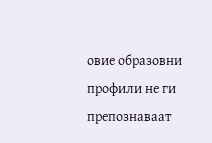овие образовни профили не ги препознаваат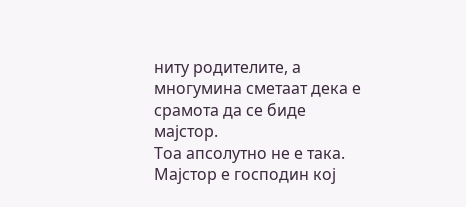ниту родителите, а многумина сметаат дека е срамота да се биде мајстор.
Тоа апсолутно не е така. Мајстор е господин кој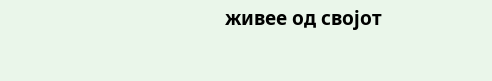живее од својот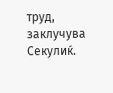труд, заклучува Секулиќ.